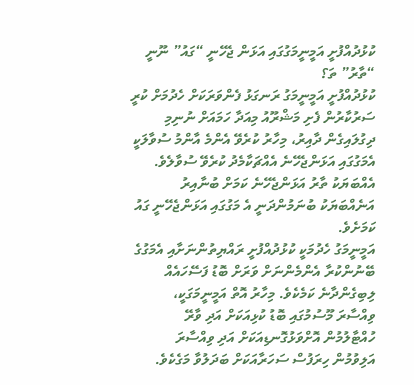ކުޅުދުއްފުށީ އަމީނީމަގުގައި އަޅަން ޖެހޭނީ “ގައު” ނޫނީ “ތާރު” ތަ؟
ކުޅުދުއްފުށީ އަމީނީމަގު ރަނގަޅު ފެންވަރަކަށް ހެދުމަށް ކުރީ ސަރުކާރުން ފެށި މަޝްރޫއު މިއަދާ ހަމައަށް ނުނިމި ދިގުލައިގެން ދާއިރު، މިހާރު ކުރެވޭ އެންމެ އާންމު ސުވާލަކީ އެމަގުގައި އަޅަންޖެހޭނެ އެއްޗަކާމެދު ކުރެވޭ ސުވާލެވެ. އެއްބަޔަކު ތާރު އަޅަންޖެހޭނެ ކަމަށް ބުނާއިރު އަނެއްބަޔަކު ބުނަމުންދަނީ އެ މަގުގައި އަޅަންޖެހޭނީ ގައު ކަމަށެވެ.
އަމީނީމަގު ހެދުމަކީ ކުޅުދުއްފުށީ ރައްޔިތުންނަށާއި އެމަގުގެ ބޭނުންކުރާ އެންމެންނަށް ވަރަށް ބޮޑު ފަސޭހައެއް ލިބިގެންދާނެ ކަމެކެވެ. މިހާރު އޮތް އަމީނީމަގަކީ، ވިއްސާރަ މޫސުމުގައި ބޮޑު ކުޅިއަކަށް އަދި ވާރޭ ހުއްޓާލުމުން އޮށްވަޅުގޮނޑިއަކަށް އަދި ވިއްސާރަ އަލިވުމުން ހިރަފުސް ސަހަރާއަކަށް ބަދަލުވާ މަގެކެވެ.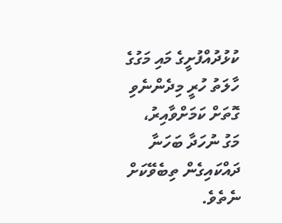ކުޅުދުއްފުށީގެ މައި މަގުގެ ހާލަތު ހުރީ މިދެންނެވި ގޮތަށް ކަމަށްވާއިރު، މަގު ނުހަދާ ބަހަނާ ދައްކައިގެން ތިބެވޭކަށް ނެތެވެ.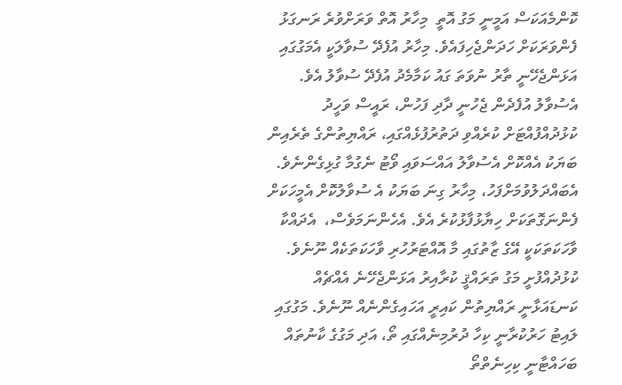ކޮންމެއަކަސް އަމީނީ މަގު އޮތީ  މިހާރު އޮތް ވަރަށްވުރެ ރަނގަޅު ފެންވަރަކަށް ހަދަންޖެހިފައެވެ. މިހާރު އުފެދޭ ސުވާލަކީ އެމަގުގައި އަޅަންޖެހޭނީ ތާރު ނުވަތަ ގައު ކަމާމެދު އުފެދޭ ސުވާލު އެވެ. އެސުވާލު އުފެދެން ޖެހުނީ ދާދި ފަހުން، ރައީސް ވަހީދު ކުޅުދުއްފުއްޓަށް ކުރެއްވި ދަތުރުފުޅެއްގައި، ރައްޔިތުންގެ ތެރެއިން ބަޔަކު އެއްކޮށް އެސުވާލު އައްސަވައި ވޯޓު ނެގުމާ ގުޅިގެންނެވެ. އެބައްދަލުވުމަށްފަހު، މިހާރު ގިނަ ބަޔަކު އެ ސުވާލުކޮށް އެމީހަކަށް ފެންނަގޮތަކަށް ހިޔާޅުފާޅުކުރެ އެވެ. އެހެންނަމަވެސް،  އެދައްކާ ވާހަކަތަކަކީ އޭގެ ޒާތުގައި މާ އޮއްޓަރުހުރި ވާހަކަތަކެއް ނޫނެވެ.
ކުޅުދުއްފުށީ މަގު ތަރައްޤީ ކުރާއިރު އަޅަންޖެހޭނެ އެއްޗެއް ކަނޑައަޅާނީ ރައްޔިތުން ކައިރީ އަހައިގެންނެއް ނޫނެވެ. މަގުގައި ލައިޓު ހަރުކުރާނީ ކިހާ ދުރުމިނެއްގައި ތޯ، އަދި މަގުގެ ކާނުތައް ބަހައްޓާނީ ކިހިނެތްތޯ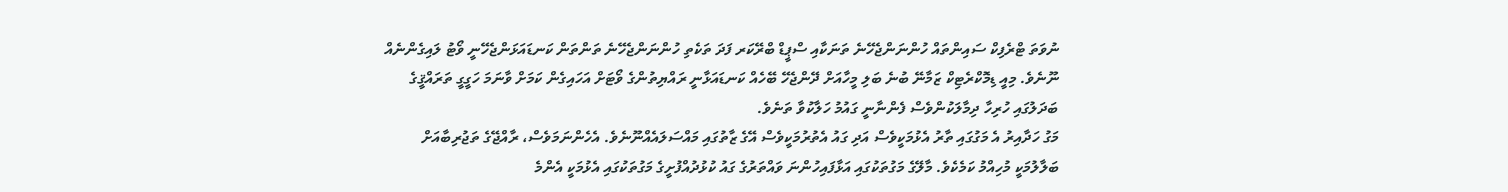ނުވަތަ ޓްރެފިކް ސައިންތައް ހުންނަންޖެހޭނެ ތަނަކާއި ސްޕީޑް ބްރޭކަރ ފަދަ ތަކެތި ހުންނަންޖެހޭނެ ތަންތަން ކަނޑައަޅަންޖެހޭނީ ވޯޓު ލައިގެންނެއް ނޫނެވެ. މިއީ ޑިމޮކްރެޓިކް ޒަމާނޭ ބުނެ ބަލި މީހާއަށް ދޭންޖެހޭ ބޭހެއް ކަނޑައަޅާނީ ރައްޔިތުންގެ ވޯޓަށް އަހައިގެން ކަމަށް ވާނަމަ ހަގީގީ ތަރައްޤީގެ ބަދަލުގައި ހުރިހާ ދިމާލަކުންވެސް ފެންނާނީ ގައުމު ހަލާކުވާ ތަނެވެ.
މަގު ހަދާއިރު އެ މަގުގައި ތާރު އެޅުމަކީވެސް އަދި ގައު އެތުރުމަކީވެސް އޭގެ ޒާތުގައި މައްސަލައެއްނޫނެވެ. އެހެންނަމަވެސް، ރާއްޖޭގެ ތަޖުރިބާއަށް ބަލާލުމަކީ މުހިއްމު ކަމެކެވެ. މާލޭގެ މަގުތަކުގައި އަޅާފައިހުންނަ ވައްތަރުގެ ގައު ކުޅުދުއްފުށީގެ މަގުތަކުގައި އެޅުމަކީ އެންމެ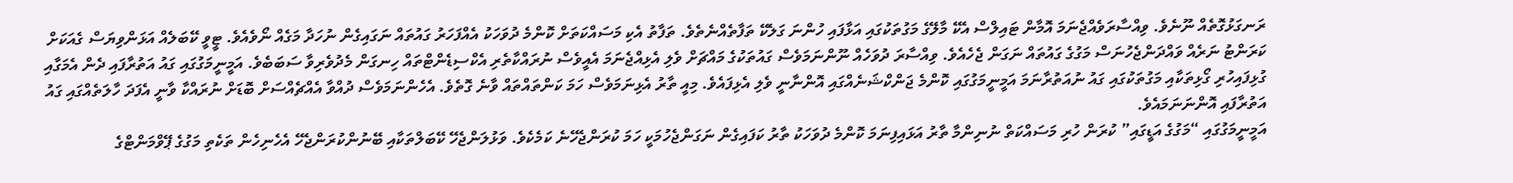ރަނގަޅުގޮތެއް ނޫނެވެ. ވިއްސާރަވެއްޖެނަމަ އޮމާން ޓައިލްސް އެކޭ މާލޭގެ މަގުތަކުގައި އަޅާފައި ހުންނަ ގަލެކޭ ތަފާތެއްނެތެވެ. ތަފާތު އެކި މަސައްކަތަށް ކޮންމެ ދުވަހަކު އެއްފަހަރު ގައުތައް ނަގައިގެން ނުހަދާ މަގެއް ނޯވެއެވެ. ޓީވީ ކޭބަލެއް އަޅަންވިޔަސް ގެއަކަށް ކަރަންޓު ނަރެއް ވައްދަންޖެހުނަސް މަގުގެ ގައުތައް ނަގަން ޖެހެއެވެ. ވިއްސާރަ ދުވަހެއް ނޫންނަމަވެސް ގައުތަކުގެ މައްޗަށް ވެލި އެޅިއްޖެނަމަ އެއީވެސް ނުރައްކާތެރި އެކްސިޑެންޓްތައް ހިނގަން މެދުވެރިވާ ސަބަބެވެ. އަމީނީމަގުގައި ގައު އަތުރާފައި ދެން އެމަގާއި ގުޅިފައިހުރި ގޯޅިތަކާއި މަގުތަކުގައި ގައު ނުއަތުރާނަމަ އަމީނީމަގުގައި ކޮންމެ ޖަންކްޝަނެއްގައި އޮންނާނީ ވެލި އެޅިފައެވެ. މިއީ ތާރު އެޅިނަމަވެސް ހަމަ ކަންތައްތައް ވާނެ ގޮތެވެ. އެހެންނަމަވެސް ދުއްވާ އެއްޗެއްސަށް ބޮޑަށް ނުރައްކާ ވާނީ އެފަދަ ހާލަތެއްގައި ގައު އަތުރާފައި އޮންނަނަމައެވެ.
އަމީނީމަގުގައި “މަގުގެ އަޑީގައި” ކުރަން ހުރި މަސައްކަތް ނުނިންމާ ތާރު އަޅައިފިނަމަ ކޮންމެ ދުވަހަކު ތާރު ކަފައިގެން ނަގަންޖެހުމަކީ ހަމަ ކުރަންޖެހޭނެ ކަމެކެވެ. ވަޅުލަންޖެހޭ ކޭބަލްތަކާއި ބޭނުންކުރަންޖެހޭ އެހެނިހެން ތަކެތި މަގުގެ ޕޭވްމަންޓްގެ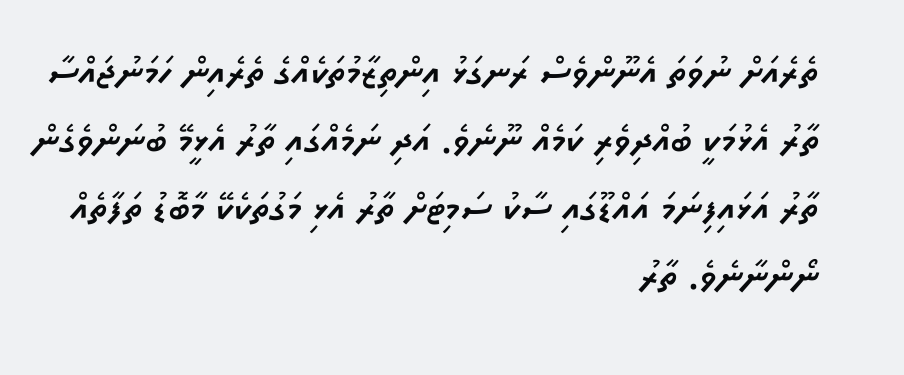ތެރެއަށް ނުވަތަ އެނޫންވެސް ރަނގަޅު އިންތިޒާމުތަކެއްގެ ތެރެއިން ހަމަނުޖައްސާ ތާރު އެޅުމަކީ ބުއްދިވެރި ކަމެއް ނޫނެވެ. އަދި ނަމެއްގައި ތާރު އެޅީމޭ ބުނަންވެގެން ތާރު އަޅައިފިނަމަ އައްޑޫގައި ސާކު ސަމިޓަށް ތާރު އެޅި މަގުތަކެކޭ މާބޮޑު ތަފާތެއް ނޯންނާނެވެ. ތާރު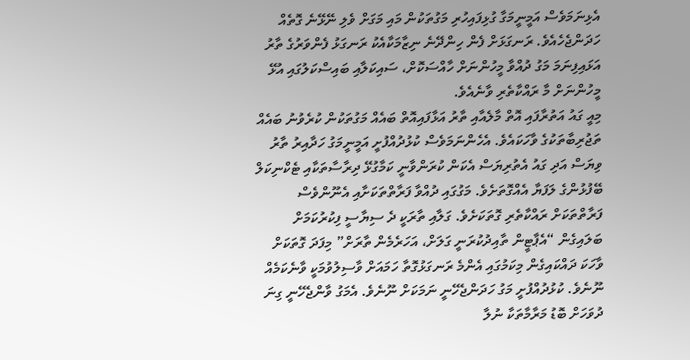އެޅިނަމަވެސް އަމީނީމަގާ ގުޅިފައިހުރި މަގުތަކުން މައި މަގަށް ވެލި ނޭޅޭނެ ގޮތެއް ހަދަންޖެހެއެވެ. ރަނގަޅަށް ފެން ހިންދޭނެ ނިޒާމަކާއެކު ރަނގަޅު ފެންވަރުގެ ތާރު އަޅައިފިނަމަ މަގު ދުއްވާ މީހުންނަށް ހާއްސަކޮށް، ސައިކަލާއި ބައިސްކަލުގައި އުޅޭ މީހުންނަށް މާ ރައްކާތެރި ވާނެއެވެ.
މިއީ ގައު އަތުރާފައި އޮތް މާލެއާއި ތާރު އަޅާފައިއޮތް ބައެއް މަގުތަކުން ކުރެވުނު ބައެއް ތަޖުރިބާތަކުގެ ވާހަކައެވެ. އެހެންނަމަވެސް ކުޅުދުއްފުށީ އަމީނީމަގު ހަދާއިރު ތާރު ވިޔަސް އަދި ގައު އެތުރިޔަސް އެކަން ކުރަންވާނީ ކަމާގުޅޭ ދިރާސާތަކާއި ޓެކްނިކަލް ބޭފުޅުންގެ ލަފަޔާ އެއްގޮތަށެވެ. މަގުގައި ދުއްވާ ފަރާތްތަކަށާއި އެނޫންވެސް ފަރާތްތަކަށް ރައްކާތެރި ގޮތަކަށެވެ. ގަލާއި ތާރަކީ ދެ ސިޔާސީ ފިކުރުކަމަށް ބަލައިގެން “އެޕާޓީން ތާއިދުކުރަނީ ގަލަށް، އަހަރެމެން ތާރަށް” މިފަދަ ގޮތަކަށް ވާހަކަ ދައްކައިގެން މިކަމުގައި އެންމެ ރަނގަޅުގޮތާ ހަމައަށް ވާސިލުވުމަކީ ވާނެކަމެއް ނޫނެވެ. ކުޅުދުއްފުށީ މަގު ހަދަންޖެހޭނީ ނަމަކަށް ނޫނެވެ. އެމަގު ވާންޖެހޭނީ ގިނަ ދުވަހަށް ބޮޑު މަރާމާތަކާ ނުލާ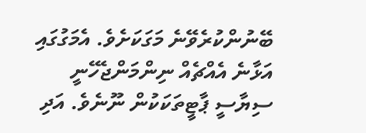ބޭނުންކުރެވޭނެ މަގަކަށެވެ. އެމަގުގައި އަޅާނެ އެއްޗެއް ނިންމަންޖެހޭނީ ސިޔާސީ ޕާޓީތަކަކުން ނޫނެވެ. އަދި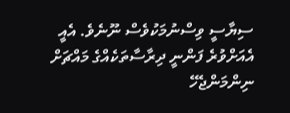ސިޔާސީ ވިސްނުމަކުވެސް ނޫނެވެ. އެއީ އެއަށްވުރެ ފަންނީ ދިރާސާތަކެއްގެ މައްޗަށް ނިންމަންޖެހޭ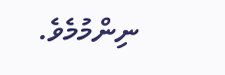ނިންމުމެވެ.